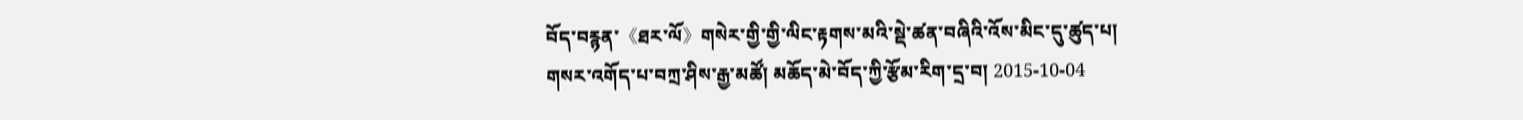བོད་བརྙན་《ཐར་ལོ》གསེར་གྱི་གྱི་ལིང་རྟགས་མའི་སྡེ་ཚན་བཞིའི་འོས་མིང་དུ་ཚུད་པ།
གསར་འགོད་པ་བཀྲ་ཤིས་རྒྱ་མཚོ། མཆོད་མེ་བོད་ཀྱི་རྩོམ་རིག་དྲ་བ། 2015-10-04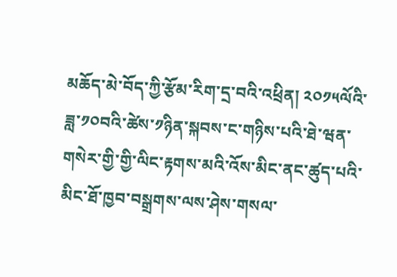མཆོད་མེ་བོད་ཀྱི་རྩོམ་རིག་དྲ་བའི་འཕྲིན། ༢༠༡༥ལོའི་ཟླ་༡༠བའི་ཚེས་༡ཉིན་སྐབས་ང་གཉིས་པའི་ཐེ་ཝན་གསེར་གྱི་གྱི་ལིང་རྟགས་མའི་འོས་མིང་ནང་ཚུད་པའི་མིང་ཐོ་ཁྱབ་བསྒྲགས་ལས་ཤེས་གསལ་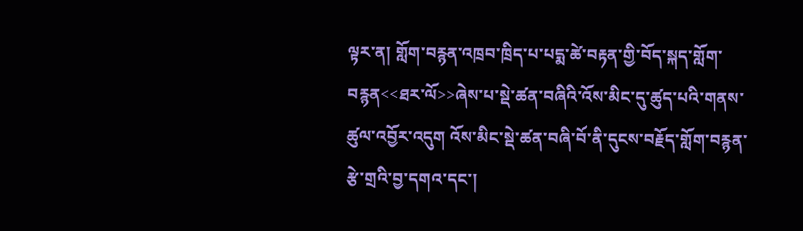ལྟར་ན། གློག་བརྙན་འཁྲབ་ཁྲིད་པ་པདྨ་ཚེ་བརྟན་གྱི་བོད་སྐད་གློག་བརྙན<<ཐར་ལོ>>ཞེས་པ་སྡེ་ཚན་བཞིའི་འོས་མིང་དུ་ཚུད་པའི་གནས་ཚུལ་འབྱོར་འདུག འོས་མིང་སྡེ་ཚན་བཞི་བོ་ནི་དུངས་བརྗོད་གློག་བརྙན་རྩེ་གྲའི་བྱ་དགའ་དང་།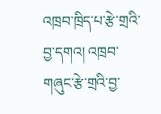འཁྲབ་ཁྲིད་པ་རྩེ་གྲའི་བྱ་དགའ། འཁྲབ་གཞུང་རྩེ་གྲའི་བྱ་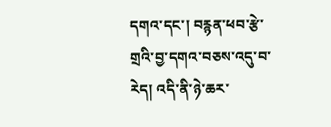དགའ་དང་། བརྙན་ཕབ་རྩེ་གྲའི་བྱ་དགའ་བཅས་འདུ་བ་རེད། འདི་ནི་ཉེ་ཆར་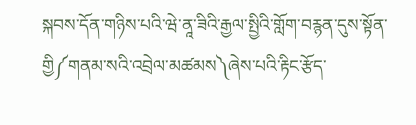སྐབས་དོན་གཉིས་པའི་ཝེ་ནཱ་ཟིའི་རྒྱལ་སྤྱིའི་གློག་བརྙན་དུས་སྟོན་གྱི༼གནམ་སའི་འབྲེལ་མཚམས༽ཞེས་པའི་རྟིང་རྩོད་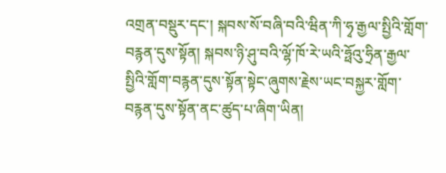འགྲན་བསྡུར་དང་། སྐབས་སོ་བཞི་བའི་ཝིན་ཀི་ཧྭ་རྒྱལ་སྤྱིའི་གློག་བརྙན་དུས་སྟོན། སྐབས་ཉི་ཤུ་བའི་ལྷོ་ཁོ་རེ་ཡའི་ཧྥོའུ་ཧྲིན་རྒྱལ་སྤྱིའི་གློག་བརྙན་དུས་སྟོན་སྟེང་ཞུགས་རྗེས་ཡང་བསྐྱར་གློག་བརྙན་དུས་སྟོན་ནང་ཚུད་པ་ཞིག་ཡིན།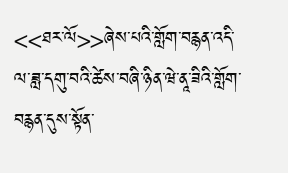<<ཐར་ལོ>>ཞེས་པའི་གློག་བརྙན་འདི་ལ་ཟླ་དགུ་བའི་ཚེས་བཞི་ཉིན་ཝེ་ནཱ་ཟིའི་གློག་བརྙན་དུས་སྟོན་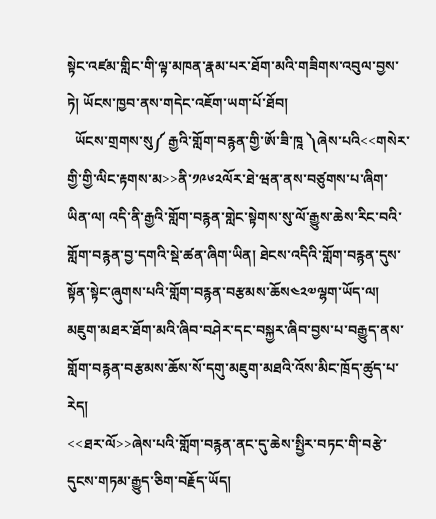སྟེང་འཛམ་གླིང་གི་ལྟ་མཁན་རྣམ་པར་ཐོག་མའི་གཟིགས་འབུལ་བྱས་ཏེ། ཡོངས་ཁྱབ་ནས་གདེང་འཇོག་ཡག་པོ་ཐོབ།
  ཡོངས་གྲགས་སུ༼ རྒྱའི་གློག་བརྙན་གྱི་ཨོ་ཟི་ཁཱ ༽ཞེས་པའི<<གསེར་གྱི་གྱི་ལིང་རྟགས་མ>>ནི་༡༩༦༢ལོར་ཐེ་ཝན་ནས་བཙུགས་པ་ཞིག་ཡིན་ལ། འདི་ནི་རྒྱའི་གློག་བརྙན་གླེང་སྟེགས་སུ་ལོ་རྒྱུས་ཆེས་རིང་བའི་གློག་བརྙན་བྱ་དགའི་སྡེ་ཚན་ཞིག་ཡིན། ཐེངས་འདིའི་གློག་བརྙན་དུས་སྟོན་སྟེང་ཞུགས་པའི་གློག་བརྙན་བརྩམས་ཆོས༤༢༧ལྷག་ཡོད་ལ། མཇུག་མཐར་ཐོག་མའི་ཞིབ་བཤེར་དང་བསྐྱར་ཞིབ་བྱས་པ་བརྒྱུད་ནས་གློག་བརྙན་བརྩམས་ཆོས་སོ་དགུ་མཇུག་མཐའི་འོས་མིང་ཁྲོད་ཚུད་པ་རེད།
<<ཐར་ལོ>>ཞེས་པའི་གློག་བརྙན་ནང་དུ་ཆེས་སྤྱིར་བཏང་གི་བརྩེ་དུངས་གཏམ་རྒྱུད་ཅིག་བརྗོད་ཡོད།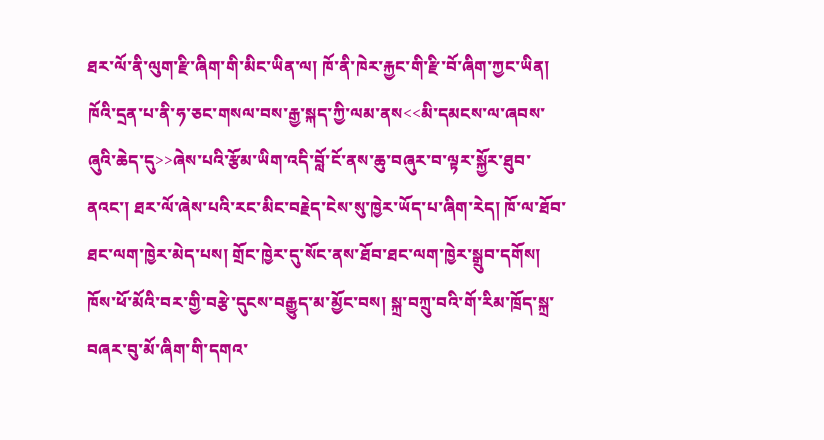ཐར་ལོ་ནི་ལུག་རྫི་ཞིག་གི་མིང་ཡིན་ལ། ཁོ་ནི་ཁེར་རྐྱང་གི་རྫི་བོ་ཞིག་ཀྱང་ཡིན། ཁོའི་དྲན་པ་ནི་ཧ་ཅང་གསལ་བས་རྒྱ་སྐད་ཀྱི་ལམ་ནས<<མི་དམངས་ལ་ཞབས་ཞུའི་ཆེད་དུ>>ཞེས་པའི་རྩོམ་ཡིག་འདི་བློ་ངོ་ནས་ཆུ་བཞུར་བ་ལྟར་སྐྱོར་ཐུབ་ནའང་། ཐར་ལོ་ཞེས་པའི་རང་མིང་བརྗེད་ངེས་སུ་ཁྱེར་ཡོད་པ་ཞིག་རེད། ཁོ་ལ་ཐོབ་ཐང་ལག་ཁྱེར་མེད་པས། གྲོང་ཁྱེར་དུ་སོང་ནས་ཐོབ་ཐང་ལག་ཁྱེར་སྒྲུབ་དགོས། ཁོས་ཕོ་མོའི་བར་གྱི་བརྩེ་དུངས་བརྒྱུད་མ་མྱོང་བས། སྐྲ་བཀྲུ་བའི་གོ་རིམ་ཁྲོད་སྐྲ་བཞར་བུ་མོ་ཞིག་གི་དགའ་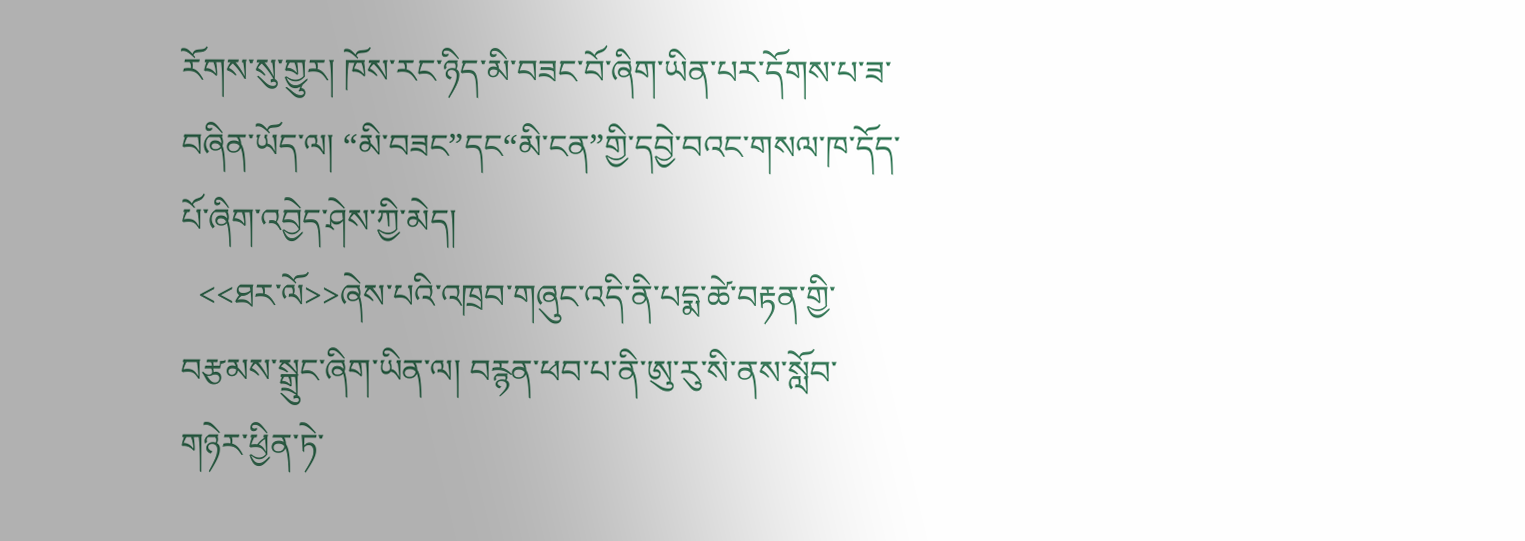རོགས་སུ་གྱུར། ཁོས་རང་ཉིད་མི་བཟང་བོ་ཞིག་ཡིན་པར་དོགས་པ་ཟ་བཞིན་ཡོད་ལ། “མི་བཟང”དང“མི་ངན”གྱི་དབྱེ་བའང་གསལ་ཁ་དོད་པོ་ཞིག་འབྱེད་ཤེས་ཀྱི་མེད།
  <<ཐར་ལོ>>ཞེས་པའི་འཁྲབ་གཞུང་འདི་ནི་པདྨ་ཚེ་བརྟན་གྱི་བརྩམས་སྒྲུང་ཞིག་ཡིན་ལ། བརྙན་ཕབ་པ་ནི་ཨུ་རུ་སི་ནས་སློབ་གཉེར་ཕྱིན་ཏེ་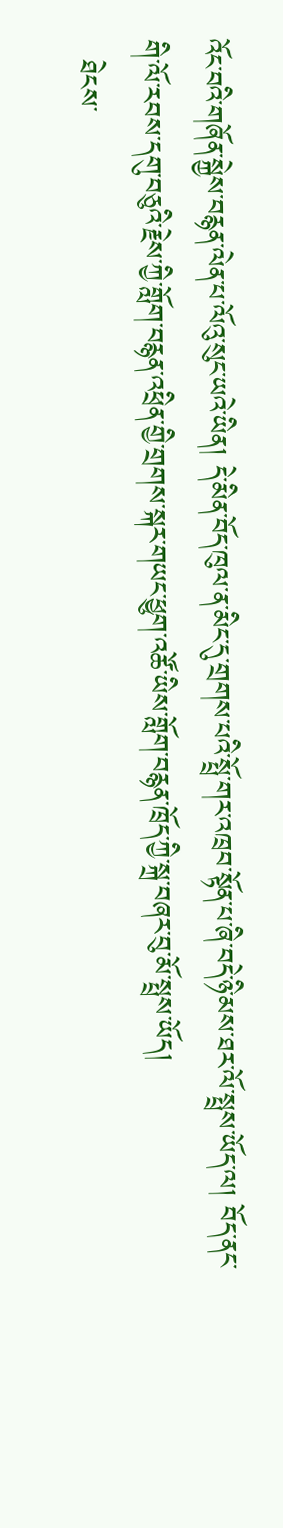འོང་བའི་གཞོན་སྐྱེས་བརྙན་ལེན་པ་ལོའུ་སུང་ཡའེ་ཡིན། དེ་མིན་བོད་ཁུལ་ན་མིང་དུ་གྲགས་པའི་སྤྲོ་གར་འཁྲབ་སྟོན་པ་ཞི་བདེ་ཉི་མས་ཐར་ལོ་སྤྲས་ཡོད་ལ། བོད་ནང་གི་ལོ་རབས་དགུ་བཅུའི་རྗེས་ཀྱི་གློག་བརྙན་འཕྲིན་གྱི་གྲགས་སྐར་གཡང་ཕྱུག་འཚོ་ཡིས་གློག་བརྙན་ཁྲོད་ཀྱི་སྐྲ་བཞར་བུ་མོ་སྤྲས་ཡོད།
  ཐེངས་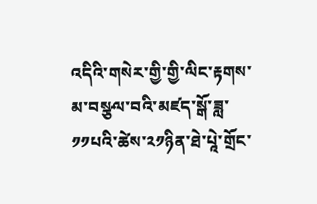འདིའི་གསེར་གྱི་གྱི་ལིང་རྟགས་མ་བསྩལ་བའི་མཛད་སྒོ་ཟླ་༡༡པའི་ཚེས་༢༡ཉིན་ཐེ་པཱེ་གྲོང་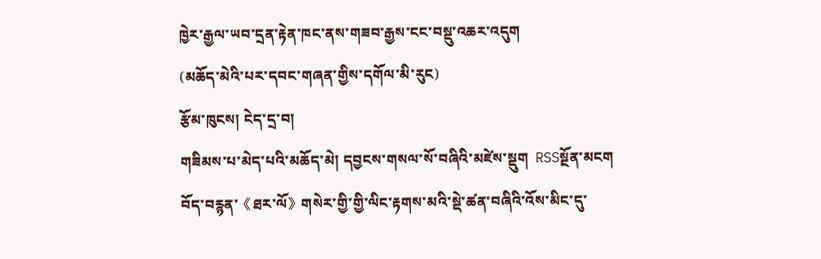ཁྱེར་རྒྱལ་ཡབ་དྲན་རྟེན་ཁང་ནས་གཟབ་རྒྱས་ངང་བསྡུ་འཆར་འདུག
(མཆོད་མེའི་པར་དབང་གཞན་གྱིས་དགོལ་མི་རུང)
རྩོམ་ཁུངས། ངེད་དྲ་བ།
གཟིམས་པ་མེད་པའི་མཆོད་མེ། དབྱངས་གསལ་སོ་བཞིའི་མཛེས་སྡུག  RSSསྔོན་མངག
བོད་བརྙན་《ཐར་ལོ》གསེར་གྱི་གྱི་ལིང་རྟགས་མའི་སྡེ་ཚན་བཞིའི་འོས་མིང་དུ་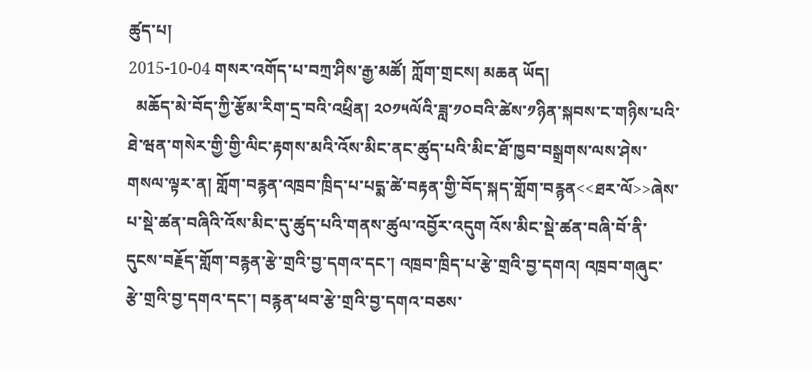ཚུད་པ།
2015-10-04 གསར་འགོད་པ་བཀྲ་ཤིས་རྒྱ་མཚོ། ཀློག་གྲངས། མཆན ཡོད།
  མཆོད་མེ་བོད་ཀྱི་རྩོམ་རིག་དྲ་བའི་འཕྲིན། ༢༠༡༥ལོའི་ཟླ་༡༠བའི་ཚེས་༡ཉིན་སྐབས་ང་གཉིས་པའི་ཐེ་ཝན་གསེར་གྱི་གྱི་ལིང་རྟགས་མའི་འོས་མིང་ནང་ཚུད་པའི་མིང་ཐོ་ཁྱབ་བསྒྲགས་ལས་ཤེས་གསལ་ལྟར་ན། གློག་བརྙན་འཁྲབ་ཁྲིད་པ་པདྨ་ཚེ་བརྟན་གྱི་བོད་སྐད་གློག་བརྙན<<ཐར་ལོ>>ཞེས་པ་སྡེ་ཚན་བཞིའི་འོས་མིང་དུ་ཚུད་པའི་གནས་ཚུལ་འབྱོར་འདུག འོས་མིང་སྡེ་ཚན་བཞི་བོ་ནི་དུངས་བརྗོད་གློག་བརྙན་རྩེ་གྲའི་བྱ་དགའ་དང་། འཁྲབ་ཁྲིད་པ་རྩེ་གྲའི་བྱ་དགའ། འཁྲབ་གཞུང་རྩེ་གྲའི་བྱ་དགའ་དང་། བརྙན་ཕབ་རྩེ་གྲའི་བྱ་དགའ་བཅས་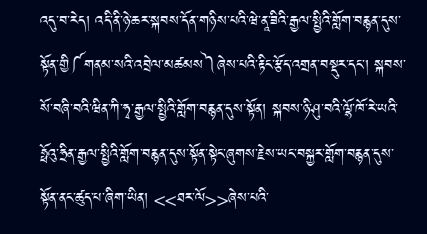འདུ་བ་རེད། འདི་ནི་ཉེ་ཆར་སྐབས་དོན་གཉིས་པའི་ཝེ་ནཱ་ཟིའི་རྒྱལ་སྤྱིའི་གློག་བརྙན་དུས་སྟོན་གྱི༼གནམ་སའི་འབྲེལ་མཚམས༽ཞེས་པའི་རྟིང་རྩོད་འགྲན་བསྡུར་དང་། སྐབས་སོ་བཞི་བའི་ཝིན་ཀི་ཧྭ་རྒྱལ་སྤྱིའི་གློག་བརྙན་དུས་སྟོན། སྐབས་ཉི་ཤུ་བའི་ལྷོ་ཁོ་རེ་ཡའི་ཧྥོའུ་ཧྲིན་རྒྱལ་སྤྱིའི་གློག་བརྙན་དུས་སྟོན་སྟེང་ཞུགས་རྗེས་ཡང་བསྐྱར་གློག་བརྙན་དུས་སྟོན་ནང་ཚུད་པ་ཞིག་ཡིན། <<ཐར་ལོ>>ཞེས་པའི་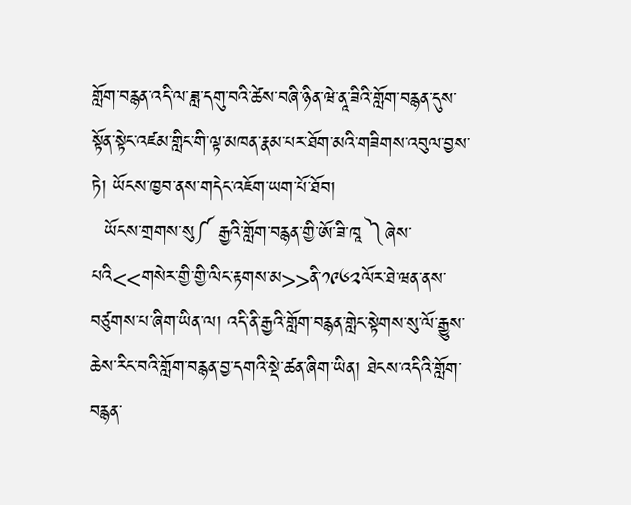གློག་བརྙན་འདི་ལ་ཟླ་དགུ་བའི་ཚེས་བཞི་ཉིན་ཝེ་ནཱ་ཟིའི་གློག་བརྙན་དུས་སྟོན་སྟེང་འཛམ་གླིང་གི་ལྟ་མཁན་རྣམ་པར་ཐོག་མའི་གཟིགས་འབུལ་བྱས་ཏེ། ཡོངས་ཁྱབ་ནས་གདེང་འཇོག་ཡག་པོ་ཐོབ།
  ཡོངས་གྲགས་སུ༼ རྒྱའི་གློག་བརྙན་གྱི་ཨོ་ཟི་ཁཱ ༽ཞེས་པའི<<གསེར་གྱི་གྱི་ལིང་རྟགས་མ>>ནི་༡༩༦༢ལོར་ཐེ་ཝན་ནས་བཙུགས་པ་ཞིག་ཡིན་ལ། འདི་ནི་རྒྱའི་གློག་བརྙན་གླེང་སྟེགས་སུ་ལོ་རྒྱུས་ཆེས་རིང་བའི་གློག་བརྙན་བྱ་དགའི་སྡེ་ཚན་ཞིག་ཡིན། ཐེངས་འདིའི་གློག་བརྙན་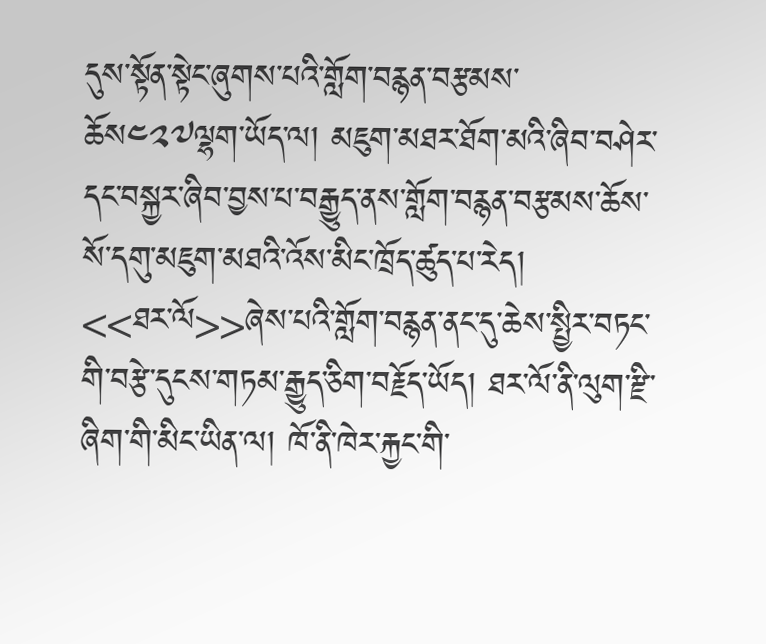དུས་སྟོན་སྟེང་ཞུགས་པའི་གློག་བརྙན་བརྩམས་ཆོས༤༢༧ལྷག་ཡོད་ལ། མཇུག་མཐར་ཐོག་མའི་ཞིབ་བཤེར་དང་བསྐྱར་ཞིབ་བྱས་པ་བརྒྱུད་ནས་གློག་བརྙན་བརྩམས་ཆོས་སོ་དགུ་མཇུག་མཐའི་འོས་མིང་ཁྲོད་ཚུད་པ་རེད།
<<ཐར་ལོ>>ཞེས་པའི་གློག་བརྙན་ནང་དུ་ཆེས་སྤྱིར་བཏང་གི་བརྩེ་དུངས་གཏམ་རྒྱུད་ཅིག་བརྗོད་ཡོད། ཐར་ལོ་ནི་ལུག་རྫི་ཞིག་གི་མིང་ཡིན་ལ། ཁོ་ནི་ཁེར་རྐྱང་གི་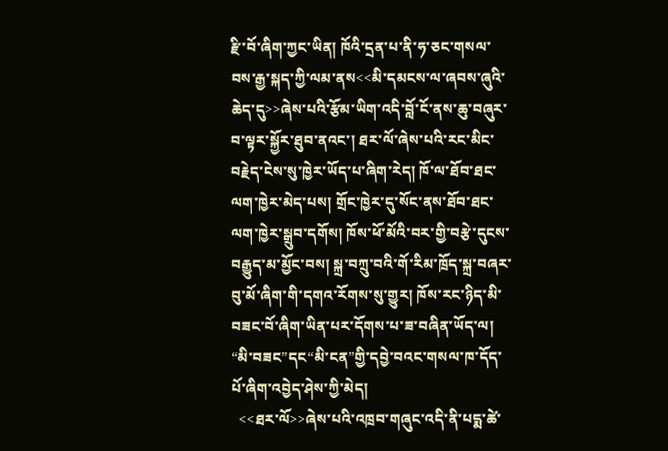རྫི་བོ་ཞིག་ཀྱང་ཡིན། ཁོའི་དྲན་པ་ནི་ཧ་ཅང་གསལ་བས་རྒྱ་སྐད་ཀྱི་ལམ་ནས<<མི་དམངས་ལ་ཞབས་ཞུའི་ཆེད་དུ>>ཞེས་པའི་རྩོམ་ཡིག་འདི་བློ་ངོ་ནས་ཆུ་བཞུར་བ་ལྟར་སྐྱོར་ཐུབ་ནའང་། ཐར་ལོ་ཞེས་པའི་རང་མིང་བརྗེད་ངེས་སུ་ཁྱེར་ཡོད་པ་ཞིག་རེད། ཁོ་ལ་ཐོབ་ཐང་ལག་ཁྱེར་མེད་པས། གྲོང་ཁྱེར་དུ་སོང་ནས་ཐོབ་ཐང་ལག་ཁྱེར་སྒྲུབ་དགོས། ཁོས་ཕོ་མོའི་བར་གྱི་བརྩེ་དུངས་བརྒྱུད་མ་མྱོང་བས། སྐྲ་བཀྲུ་བའི་གོ་རིམ་ཁྲོད་སྐྲ་བཞར་བུ་མོ་ཞིག་གི་དགའ་རོགས་སུ་གྱུར། ཁོས་རང་ཉིད་མི་བཟང་བོ་ཞིག་ཡིན་པར་དོགས་པ་ཟ་བཞིན་ཡོད་ལ། “མི་བཟང”དང“མི་ངན”གྱི་དབྱེ་བའང་གསལ་ཁ་དོད་པོ་ཞིག་འབྱེད་ཤེས་ཀྱི་མེད།
  <<ཐར་ལོ>>ཞེས་པའི་འཁྲབ་གཞུང་འདི་ནི་པདྨ་ཚེ་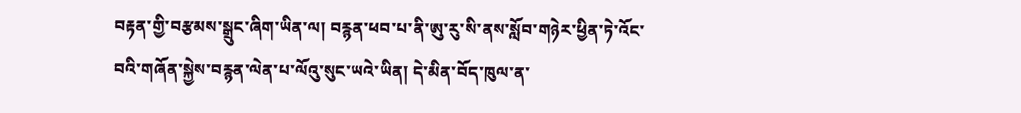བརྟན་གྱི་བརྩམས་སྒྲུང་ཞིག་ཡིན་ལ། བརྙན་ཕབ་པ་ནི་ཨུ་རུ་སི་ནས་སློབ་གཉེར་ཕྱིན་ཏེ་འོང་བའི་གཞོན་སྐྱེས་བརྙན་ལེན་པ་ལོའུ་སུང་ཡའེ་ཡིན། དེ་མིན་བོད་ཁུལ་ན་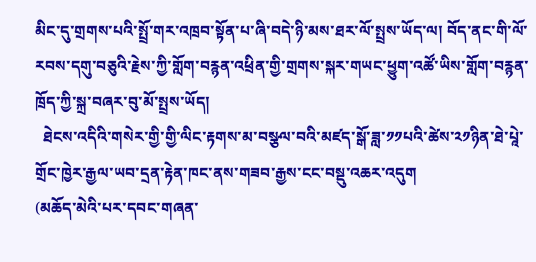མིང་དུ་གྲགས་པའི་སྤྲོ་གར་འཁྲབ་སྟོན་པ་ཞི་བདེ་ཉི་མས་ཐར་ལོ་སྤྲས་ཡོད་ལ། བོད་ནང་གི་ལོ་རབས་དགུ་བཅུའི་རྗེས་ཀྱི་གློག་བརྙན་འཕྲིན་གྱི་གྲགས་སྐར་གཡང་ཕྱུག་འཚོ་ཡིས་གློག་བརྙན་ཁྲོད་ཀྱི་སྐྲ་བཞར་བུ་མོ་སྤྲས་ཡོད།
  ཐེངས་འདིའི་གསེར་གྱི་གྱི་ལིང་རྟགས་མ་བསྩལ་བའི་མཛད་སྒོ་ཟླ་༡༡པའི་ཚེས་༢༡ཉིན་ཐེ་པཱེ་གྲོང་ཁྱེར་རྒྱལ་ཡབ་དྲན་རྟེན་ཁང་ནས་གཟབ་རྒྱས་ངང་བསྡུ་འཆར་འདུག
(མཆོད་མེའི་པར་དབང་གཞན་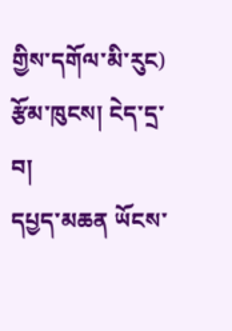གྱིས་དགོལ་མི་རུང)
རྩོམ་ཁུངས། ངེད་དྲ་བ།
དཔྱད་མཆན ཡོངས་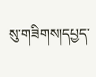སུ་གཟིགས།དཔྱད་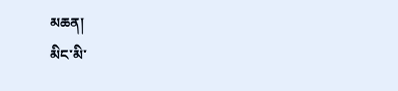མཆན།
མིང་མི་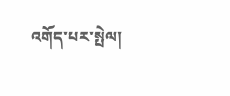འགོད་པར་སྤེལ།